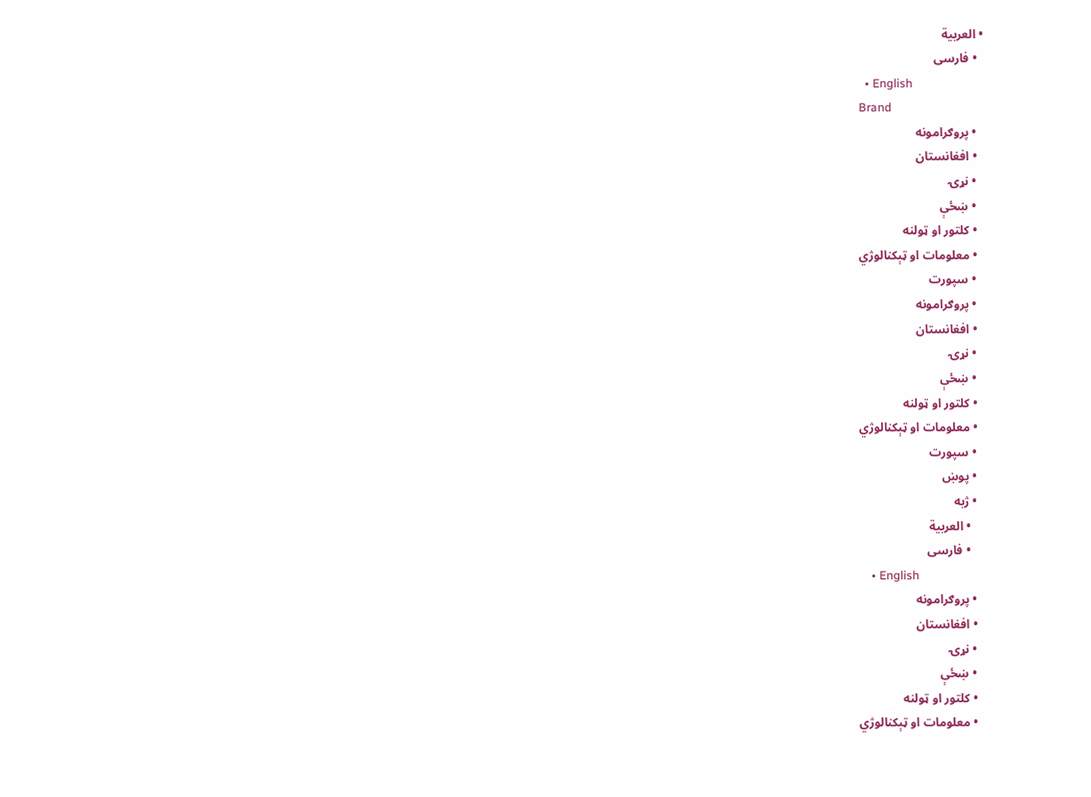• العربية
  • فارسی
  • English
Brand
  • پروګرامونه
  • افغانستان
  • نړۍ
  • ښځې
  • کلتور او ټولنه
  • معلومات او ټېکنالوژي
  • سپورت
  • پروګرامونه
  • افغانستان
  • نړۍ
  • ښځې
  • کلتور او ټولنه
  • معلومات او ټېکنالوژي
  • سپورت
  • پوښ
  • ژبه
    • العربية
    • فارسی
    • English
  • پروګرامونه
  • افغانستان
  • نړۍ
  • ښځې
  • کلتور او ټولنه
  • معلومات او ټېکنالوژي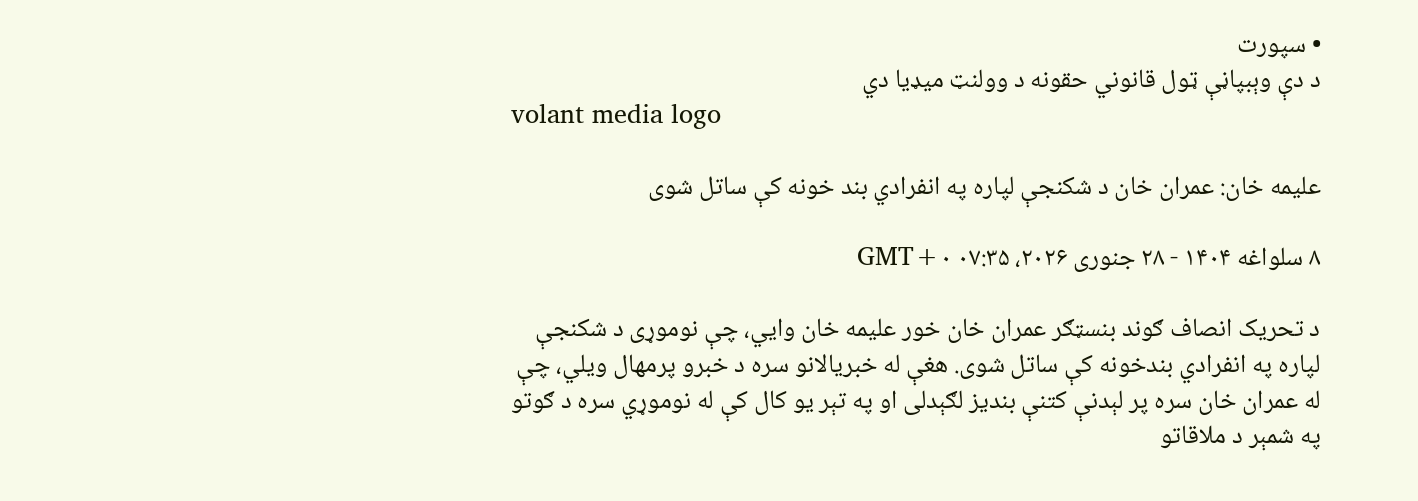• سپورت
د دې وېبپاڼې ټول قانوني حقونه د وولنټ میډیا دي
volant media logo

عليمه خان: عمران خان د شکنجې لپاره په انفرادي بند خونه کې ساتل شوی

۸ سلواغه ۱۴۰۴ - ۲۸ جنوری ۲۰۲۶، ۰۷:۳۵ GMT+۰

د تحریک انصاف ګوند بنسټګر عمران خان خور عليمه خان وایي، چې نوموړی د شکنجې لپاره په انفرادي بندخونه کې ساتل شوی. هغې له خبریالانو سره د خبرو پرمهال ویلي، چې له عمران خان سره پر لېدنې کتنې بندیز لګېدلی او په تېر يو کال کې له نوموړي سره د ګوتو په شمېر د ملاقاتو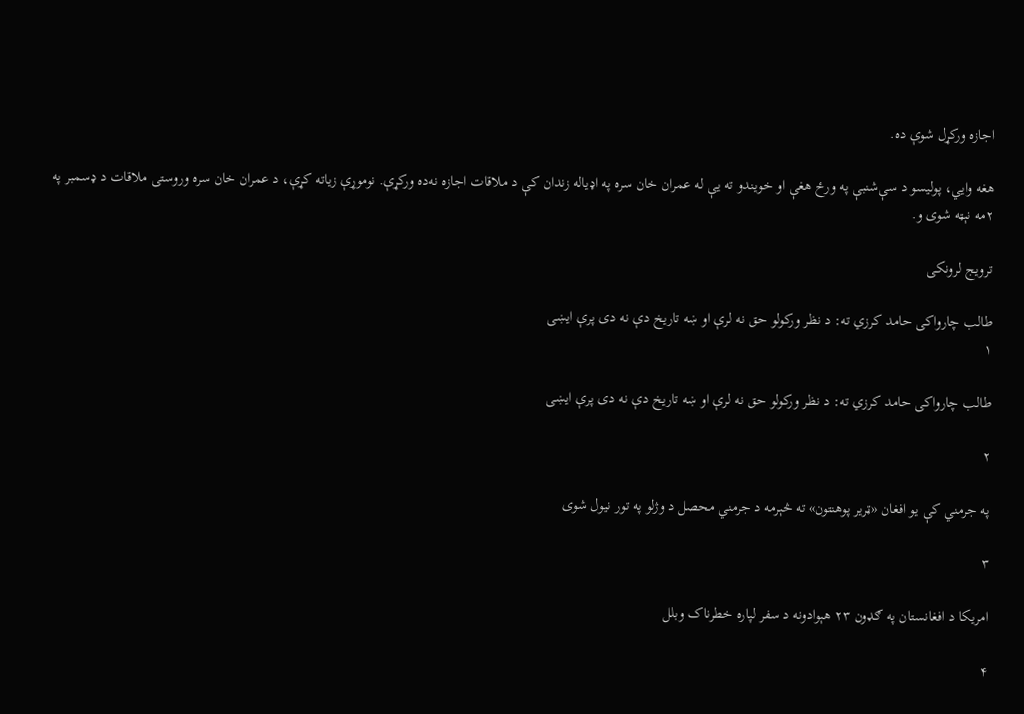اجازه ورکړل شوې ده.

هغه وایي، پوليسو د سې‌شنبې په ورځ هغې او خویندو ته یې له عمران خان سره په اډياله زندان کې د ملاقات اجازه نه‌ده ورکړې. نوموړې زیاته کړې، د عمران خان سره وروستی ملاقات د ډسمبر په ۲مه نېټه شوی و.

ترویج لرونکی

طالب چارواکی حامد کرزي ته: د نظر ورکولو حق نه لرې او ښه تاریخ دې نه دی پرې ایښی
۱

طالب چارواکی حامد کرزي ته: د نظر ورکولو حق نه لرې او ښه تاریخ دې نه دی پرې ایښی

۲

په جرمني کې یو افغان «ټریر پوهنتون» ته څېرمه د جرمني محصل د وژلو په تور نیول شوی

۳

امریکا د افغانستان په ګډون ۲۳ هېوادونه د سفر لپاره خطرناک وبلل

۴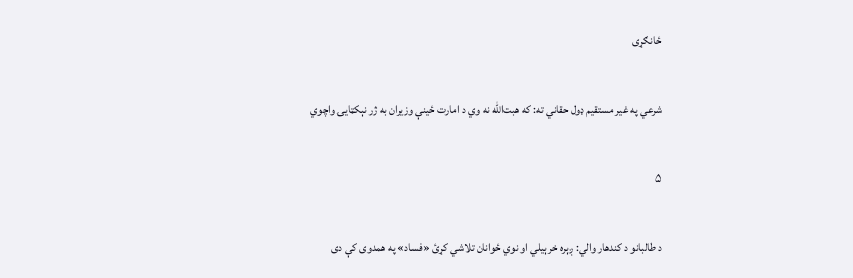ځانګړی

شرعي په غیر مستقیم ډول حقاني ته: که هبت‌الله نه وي د امارت ځینې وزیران به ژر نېکټایۍ واچوي

۵

د طالبانو د کندهار والي: ږېره خرېيلي او نوي ځوانان تلاشي کړئ «فساد» په همدوی کې دی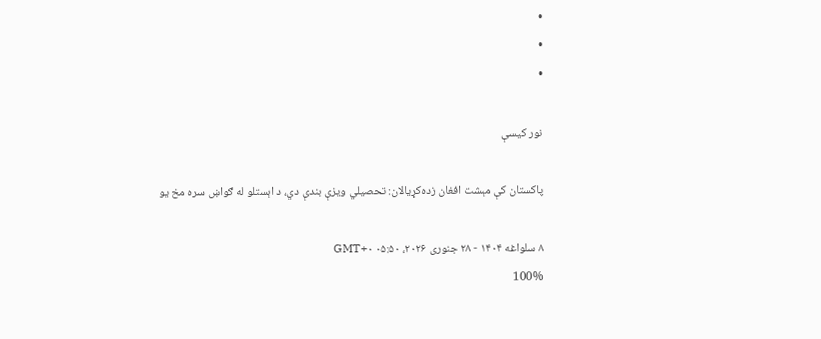•
•
•

نور کیسې

پاکستان کې مېشت افغان زده‌کړیالان: تحصیلي ویزې بندې دي، د اېستلو له ګواښ سره مخ یو

۸ سلواغه ۱۴۰۴ - ۲۸ جنوری ۲۰۲۶، ۰۵:۵۰ GMT+۰
100%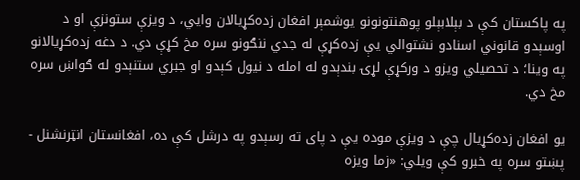په پاکستان کې د بېلابېلو پوهنتونونو یوشمېر افغان زده‌کړیالان وایي، د ویزې ستونزې او د اوسېدو قانوني اسنادو نشتوالي یې زده‌کړې له جدي ننګونو سره مخ کړې دي. د دغه زده‌کړیالانو په وینا؛ د تحصیلي ویزو د ورکړې لړۍ بندېدو له امله د نیول کېدو او جبري ستنېدو له ګواښ سره مخ دي.

یو افغان زده‌کړیال چې د ویزې موده یې د پای ته رسېدو په درشل کې ده، افغانستان انټرنشنل - پښتو سره په خبرو کې ویلي: «زما ویزه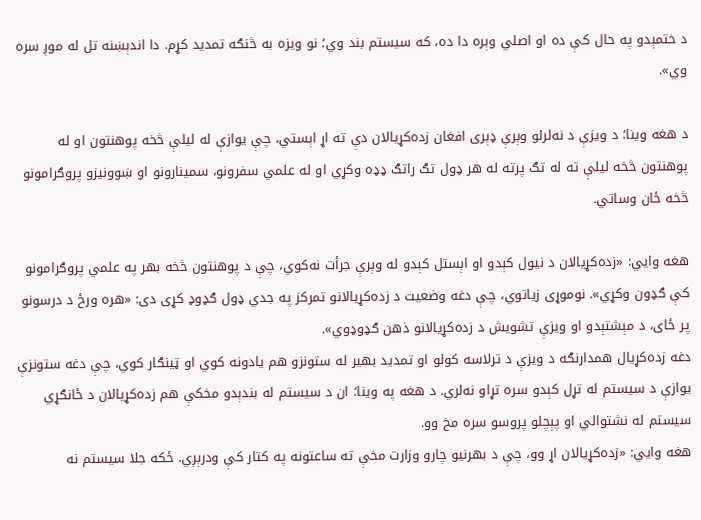د ختمېدو په حال کې ده او اصلي وېره دا ده، که سیستم بند وي؛ نو ویزه به څنګه تمدید کړم. دا اندېښنه تل له موږ سره وي».

د هغه وینا؛ د ویزې د نه‌لرلو وېرې ډېری افغان زده‌کړیالان دې ته اړ اېستي، چې یوازې له لیلې څخه پوهنتون او له پوهنتون څخه لیلې ته له تګ پرته له هر ډول تګ راتګ ډډه وکړي او له علمي سفرونو، سمینارونو او ښوونیزو پروګرامونو څخه ځان وساتي.

هغه وایي: «زده‌کړیالان د نیول کېدو او اېستل کېدو له وېرې جرأت نه‌کوي، چې د پوهنتون څخه بهر په علمي پروګرامونو کې ګډون وکړي». نوموړی زیاتوي، چې دغه وضعیت د زده‌کړیالانو تمرکز په جدي ډول ګډوډ کړی دی: «هره ورځ د درسونو پر ځای، د مېشتېدو او ویزې تشویش د زده‌کړیالانو ذهن ګډوډوي».
دغه زده‌کړیال همدارنګه د ویزې د ترلاسه کولو او تمدید بهیر له ستونزو هم یادونه کوي او ټینګار کوي، چې دغه ستونزې یوازې د سیستم له تړل کېدو سره تړاو نه‌لري. د هغه په وینا؛ ان د سیستم له بندېدو مخکې هم زده‌کړیالان د ځانګړي سیستم له نشتوالي او پېچلو پروسو سره مخ وو.
هغه وایي: «زده‌کړیالان اړ وو، چې د بهرنیو چارو وزارت مخې ته ساعتونه په کتار کې ودرېږي. ځکه جلا سیستم نه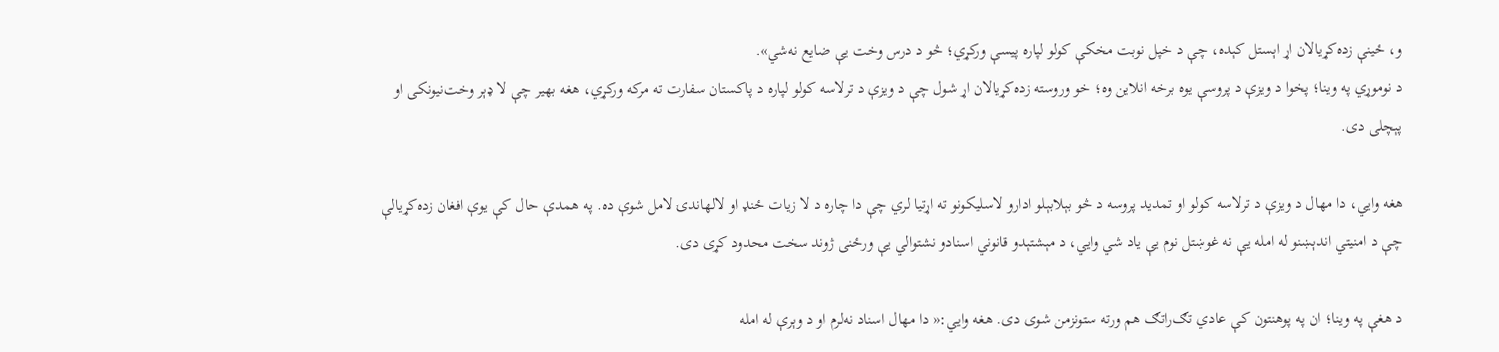و، ځینې زده‌کړیالان اړ اېستل کېده، چې د خپل نوبت مخکې کولو لپاره پیسې ورکړي؛ څو د درس وخت یې ضایع نه‌شي».
د نوموړي په وینا؛ پخوا د ویزې د پروسې یوه برخه انلاین وه؛ خو وروسته زده‌کړیالان اړ شول چې د ویزې د ترلاسه کولو لپاره د پاکستان سفارت ته مرکه ورکړي، هغه بهیر چې لا ډېر وخت‌نیونکی او پېچلی دی.

هغه وایي، دا مهال د ویزې د ترلاسه کولو او تمدید پروسه د څو بېلابېلو ادارو لاسلیکونو ته اړتیا لري چې دا چاره د لا زیات ځنډ او لالهاندۍ لامل شوې ده. په همدې حال کې یوې افغان زده‌کړیالې چې د امنیتي اندېښنو له امله یې نه غوښتل نوم یې یاد شي وایي، د مېشتېدو قانوني اسنادو نشتوالي یې ورځنی ژوند سخت محدود کړی دی.

د هغې په وینا؛ ان په پوهنتون کې عادي تګ‌راتګ هم ورته ستونزمن شوی دی. هغه وایي:« دا مهال اسناد نه‌لرم او د وېرې له امله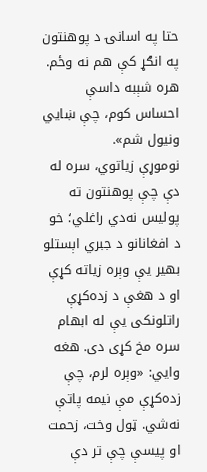حتا په اسانۍ د پوهنتون په انګړ کې هم نه وځم. هره شېبه داسې احساس کوم، چې ښايي ونیول شم».
نوموړې زیاتوي، سره له دې چې پوهنتون ته پولیس نه‌دي راغلي؛ خو د افغانانو د جبري اېستلو بهیر یې وېره زیاته کړې او د هغې د زده‌کړې راتلونکی یې له ابهام سره مخ کړی دی. هغه وایي: «وېره لرم، چې زده‌کړې مې نیمه پاتې نه‌شي. ټول وخت، زحمت او پیسې چې تر دې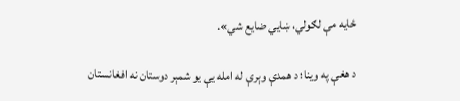ځایه مې لګولي، ښايي ضایع شي».

د هغې په وینا؛ د همدې وېرې له امله یې یو شمېر دوستان نه افغانستان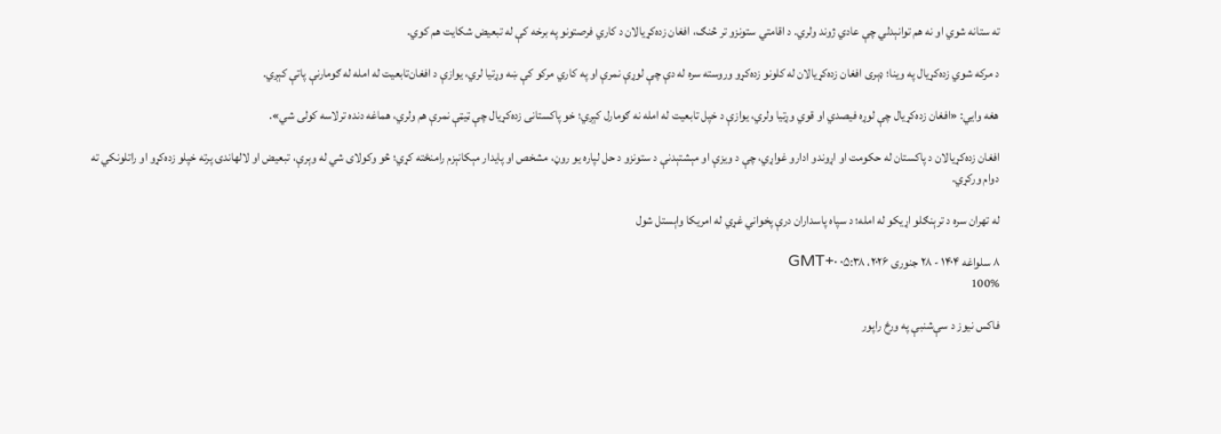ته ستانه شوي او نه هم توانېدلي چې عادي ژوند ولري. د اقامتي ستونزو تر څنګ، افغان زده‌کړیالان د کاري فرصتونو په برخه کې له تبعیض شکایت هم کوي.

د مرکه شوي زده‌کړیال په وینا؛ ډېری افغان زده‌کړیالان له کلونو زده‌کړو وروسته سره له دې چې لوړې نمرې او په کاري مرکو کې ښه وړتیا لري، یوازې د افغان‌تابعیت له امله له ګومارنې پاتې کېږي.

هغه وایي: «افغان زده‌کړیال چې لوړه فیصدي او قوي وړتیا ولري، یوازې د خپل تابعیت له امله نه ګومارل کېږي؛ خو پاکستانی زده‌کړیال چې ټیټې نمرې هم ولري، هماغه دنده ترلاسه کولی شي».

افغان زده‌کړیالان د پاکستان له حکومت او اړوندو ادارو غواړي، چې د ویزې او مېشتېدنې د ستونزو د حل لپاره یو روڼ، مشخص او پایدار مېکانېزم رامنځته کړي؛ څو وکولای شي له وېرې، تبعیض او لالهاندۍ پرته خپلو زده‌کړو او راتلونکي ته دوام ورکړي.

له تهران سره د ترېنګلو اړیکو له امله؛ د سپاه پاسداران درې پخواني غړي له امریکا واېستل شول

۸ سلواغه ۱۴۰۴ - ۲۸ جنوری ۲۰۲۶، ۰۵:۳۸ GMT+۰
100%

فاکس نیوز د سې‌شنبې په ورځ راپور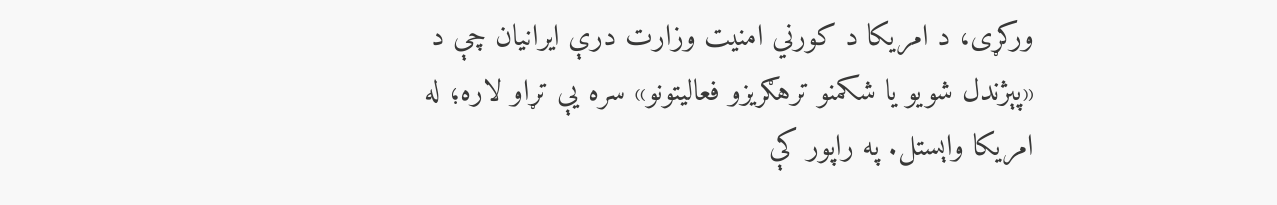ورکړی، د امریکا د کورني امنیت وزارت درې ایرانيان چې د «پېژندل شویو یا شکمنو ترهګریزو فعالیتونو» سره یې تړاو لاره؛ له امریکا واېستل. په راپور کې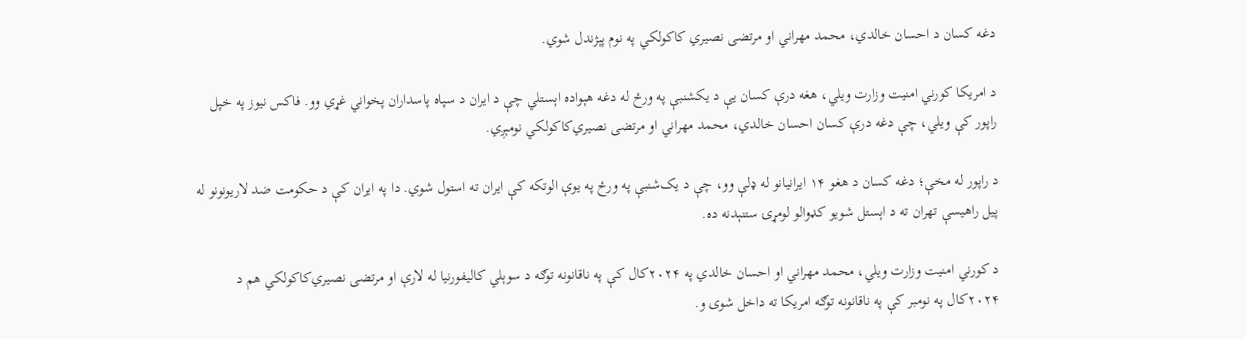دغه کسان د احسان خالدي، محمد مهراني او مرتضی نصیري کاکولکي په نوم پېژندل شوي.

د امریکا کورني امنیت وزارت ویلي، هغه درې کسان یې د یکشنبې په ورځ له دغه هېواده اېستلي چې د ایران د سپاه پاسداران پخواني غړي وو. فاکس نیوز په خپل راپور کې ویلي، چې دغه درې کسان احسان خالدي، محمد مهراني او مرتضى نصيري‌کاکولکي نومېږي.

د راپور له مخې؛ دغه کسان د هغو ۱۴ ایرانيانو له ډلې وو، چې د یک‌شنبې په ورځ په یوې الوتکه کې ایران ته استول شوي. دا په ایران کې د حکومت ضد لاریونونو له پیل راهیسې تهران ته د اېستل شویو کډوالو لومړۍ ستنېدنه ده.

د کورني امنیت وزارت ویلي، محمد مهراني او احسان خالدي په ۲۰۲۴کال کې په ناقانونه توګه د سوېلي کالیفورنیا له لارې او مرتضى نصيري‌کاکولکي هم د ۲۰۲۴کال په نومبر کې په ناقانونه توګه امریکا ته داخل شوی و.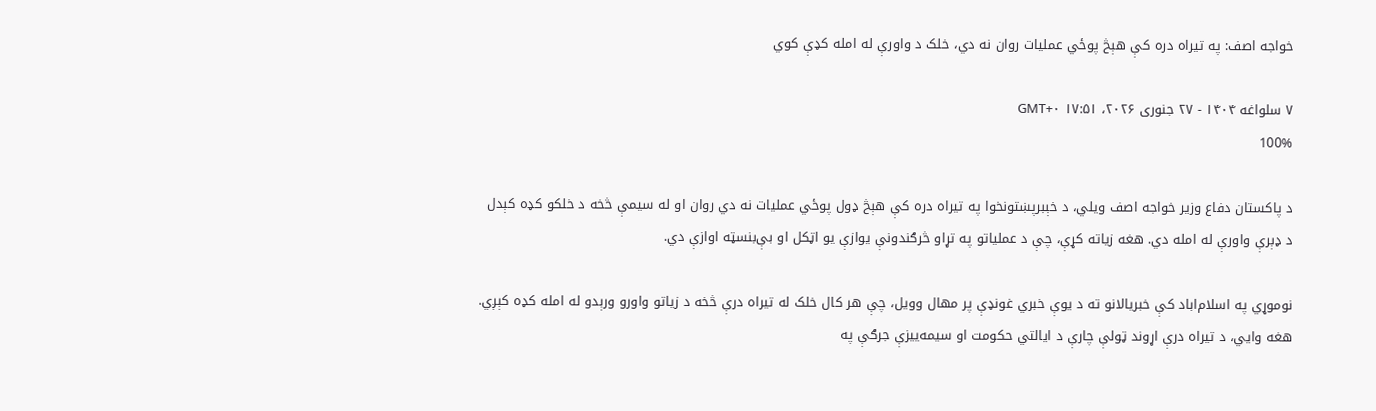خواجه اصف: په تیراه دره کې هېڅ پوځي عملیات روان نه دي، خلک د واورې له امله کډې کوي

۷ سلواغه ۱۴۰۴ - ۲۷ جنوری ۲۰۲۶، ۱۷:۵۱ GMT+۰
100%

د پاکستان دفاع وزیر خواجه اصف ویلي، د خېبرپښتونخوا په تیراه دره کې هېڅ ډول پوځي عملیات نه دي روان او له سیمې څخه د خلکو کډه کېدل د ډېرې واورې له امله دي. هغه زیاته کړې، چې د عملیاتو په تړاو څرګندونې یوازې یو اټکل او بې‌بنسټه اوازې دي.

نوموړي په اسلام‌اباد کې خبریالانو ته د یوې خبري غونډې پر مهال وویل، چې هر کال خلک له تیراه درې څخه د زیاتو واورو ورېدو له امله کډه کېږي. هغه وایي، د تیراه درې اړوند ټولې چارې د ایالتي حکومت او سیمه‌ییزې جرګې په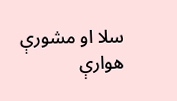سلا او مشورې هوارې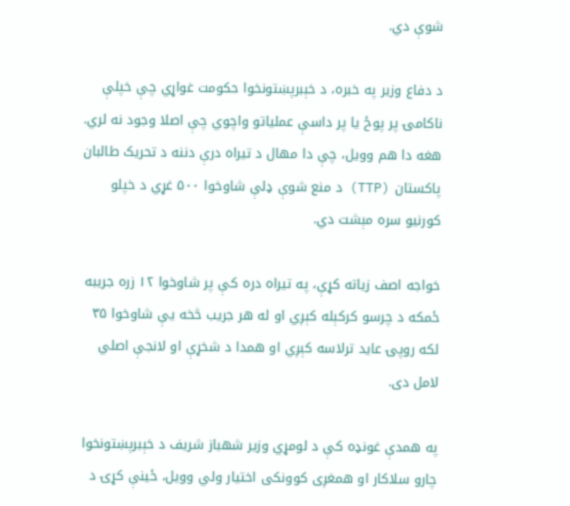شوې دي.

د دفاع وزیر په خبره، د خېبرپښتونخوا حکومت غواړي چې خپلې ناکامۍ پر پوځ یا پر داسې عملیاتو واچوي چې اصلا وجود نه لري. هغه دا هم وویل، چې دا مهال د تیراه درې دننه د تحریک طالبان پاکستان (TTP) د منع شوې ډلې شاوخوا ۵۰۰ غړي د خپلو کورنیو سره مېشت دي.

خواجه اصف زیاته کړې، په تیراه دره کې پر شاوخوا ۱۲ زره جریبه ځمکه د چرسو کرکېله کېږي او له هر جریب څخه یې شاوخوا ۳۵ لکه روپۍ عاید ترلاسه کېږي او همدا د شخړې او لانجې اصلي لامل دی.

په همدې غونډه کې د لومړي وزیر شهباز شریف د خېبرپښتونخوا چارو سلاکار او همغږی کوونکی اختیار ولي وویل، ځینې کړۍ د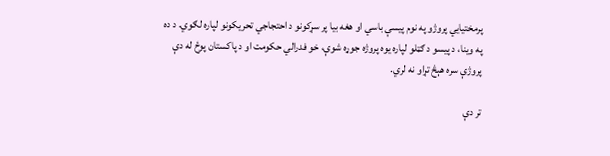پرمختیايي پروژو په نوم پیسې باسي او هغه بیا پر سړکونو د احتجاجي تحریکونو لپاره لګوي. د ده په وینا، د پیسو د ګټلو لپاره یوه پروژه جوړه شوې، خو فدرالي حکومت او د پاکستان پوځ له دې پروژې سره هېڅ تړاو نه لري.

تر دې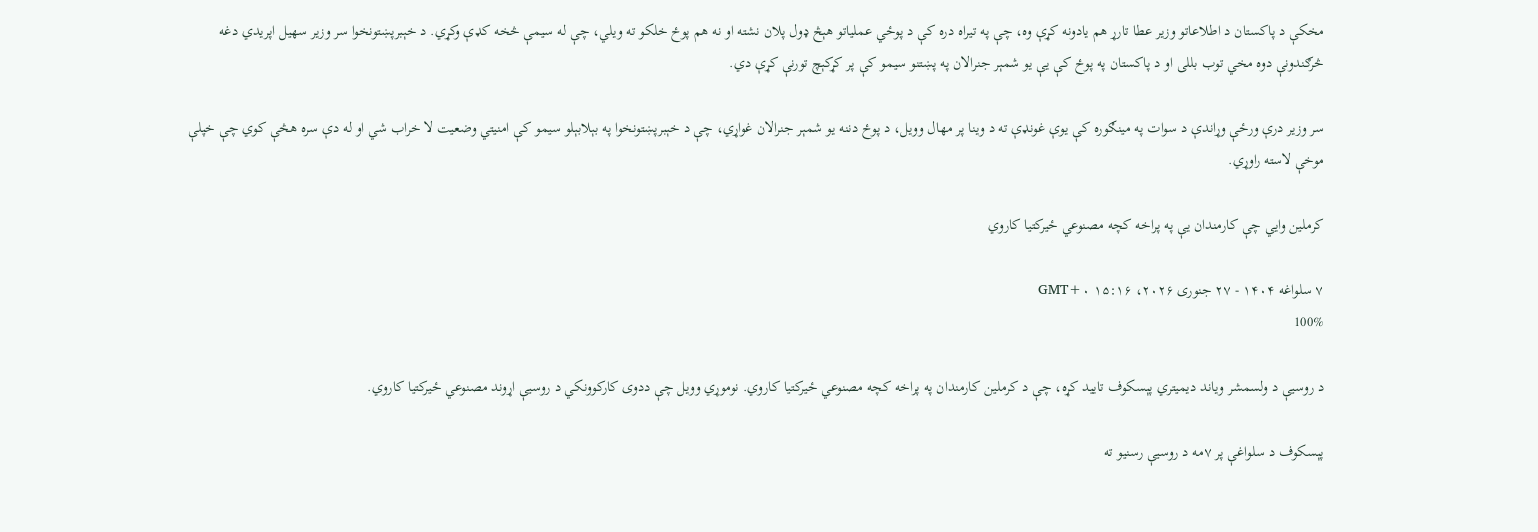مخکې د پاکستان د اطلاعاتو وزیر عطا تارړ هم یادونه کړې وه، چې په تیراه دره کې د پوځي عملیاتو هېڅ ډول پلان نشته او نه هم پوځ خلکو ته ویلي، چې له سیمې څخه کډې وکړي. د خېبرپښتونخوا سر وزیر سهیل اپریدي دغه څرګندونې دوه مخي توب بللی او د پاکستان په پوځ کې یې یو شمېر جنرالان په پښتنو سیمو کې پر کړکېچ تورنې کړې دي.

سر وزیر درې ورځې وړاندې د سوات په مینګوره کې یوې غونډې ته د وینا پر مهال وویل، د پوځ دننه یو شمېر جنرالان غواړي، چې د خېبرپښتونخوا په بېلابېلو سیمو کې امنیتي وضعیت لا خراب شي او له دې سره هڅې کوي چې خپلې موخې لاسته راوړي.

کرملین وايي چې کارمندان یې په پراخه کچه مصنوعي ځیرکتیا کاروي

۷ سلواغه ۱۴۰۴ - ۲۷ جنوری ۲۰۲۶، ۱۵:۱۶ GMT+۰
100%

د روسیې د ولسمشر ویاند دیمیتري پېسکوف تایید کړه، چې د کرملین کارمندان په پراخه کچه مصنوعي ځیرکتیا کاروي. نوموړي وویل چې ددوی کارکوونکي د روسیې اړوند مصنوعي ځیرکتیا کاروي.

پېسکوف د سلواغې پر ۷مه د روسیې رسنیو ته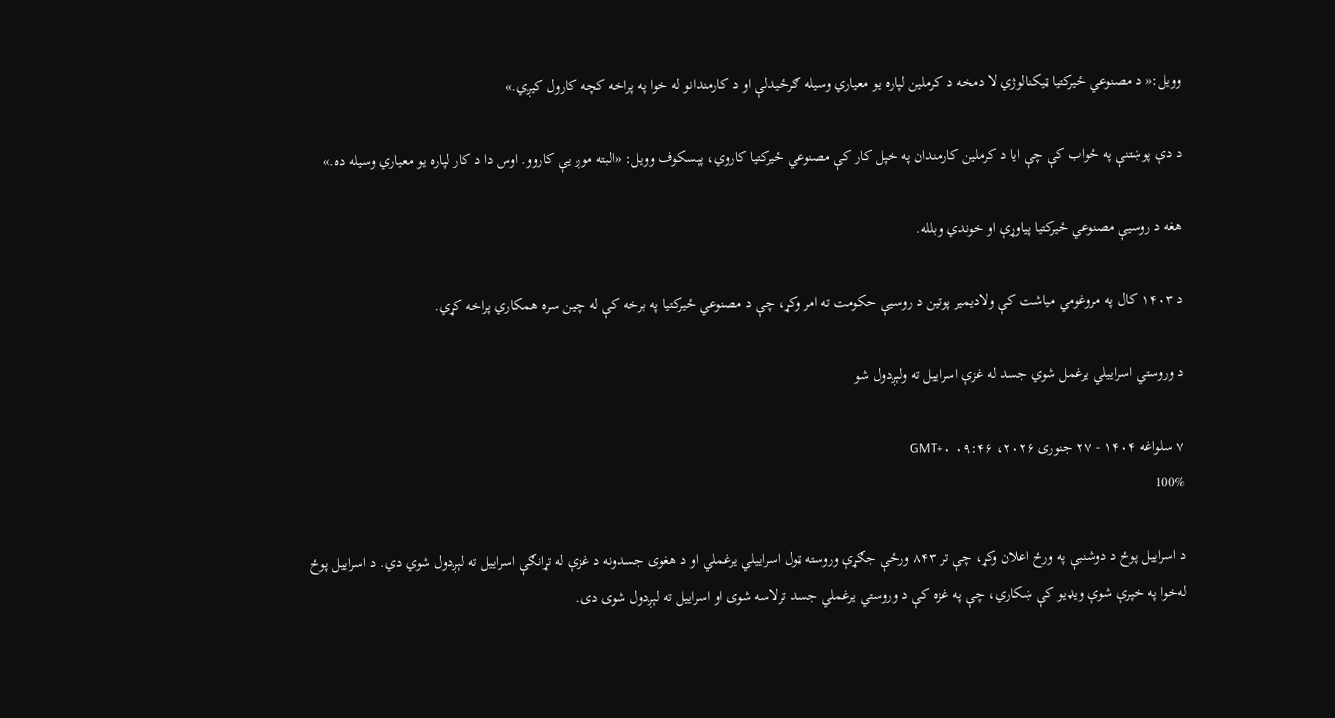وویل:« د مصنوعي ځیرکتیا ټیکنالوژي لا دمخه د کرملین لپاره یو معیاري وسیله ګرځیدلې او د کارمندانو له خوا په پراخه کچه کارول کیږي.»

د دې پوښتنې په ځواب کې چې ایا د کرملین کارمندان په خپل کار کې مصنوعي ځیرکتیا کاروي، پېسکوف وویل: «البته موږ یې کاروو. اوس دا د کار لپاره یو معیاري وسیله ده.»

هغه د روسیې مصنوعي ځیرکتیا پیاوړې او خوندي وبلله.

د ۱۴۰۳ کال په مروغومي میاشت کې ولادیمیر پوتین د روسیې حکومت ته امر وکړ، چې د مصنوعي ځیرکتیا په برخه کې له چین سره همکاري پراخه کړي.

د وروستي‌ اسراییلي‌ یرغمل شوي جسد له غزې اسراییل ته ولېږدول شو

۷ سلواغه ۱۴۰۴ - ۲۷ جنوری ۲۰۲۶، ۰۹:۴۶ GMT+۰
100%

د اسراییل پوځ د دوشنبې په ورځ اعلان وکړ، چې تر ۸۴۳ ورځې جګړې وروسته ټول اسراییلي یرغملي او د هغوی جسدونه د غزې له تړانګې اسراییل ته لېږدول شوي دي. د اسراییل پوځ له‌خوا په خپرې شوې ویډیو کې ښکاري، چې په غزه کې د وروستي یرغملي جسد ترلاسه شوی او اسراییل ته لېږدول شوی دی.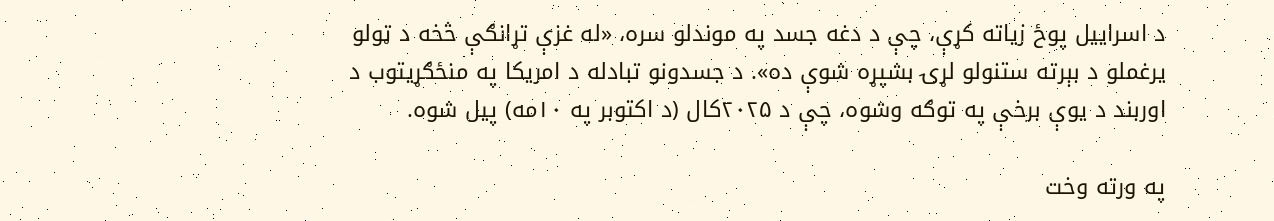د اسراییل پوځ زیاته کړې، چې د دغه جسد په موندلو سره، «له غزې تړانګې څخه د ټولو یرغملو د بېرته ستنولو لړۍ بشپړه شوې ده». د جسدونو تبادله د امریکا په منځګړیتوب د اوربند د یوې برخې په توګه وشوه، چې د ۲۰۲۵کال (د اکتوبر په ۱۰مه) پیل شوه.

په ورته وخت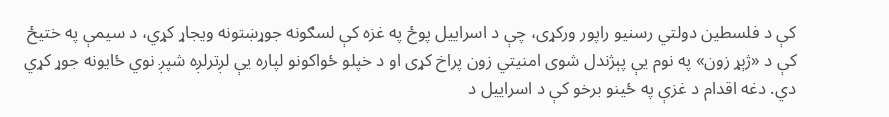کې د فلسطین دولتي رسنیو راپور ورکړی، چې د اسراییل پوځ په غزه کې لسګونه جوړښتونه ویجاړ کړي، د سیمې په ختیځ کې د «ژېړ زون» په نوم یې پېژندل شوی امنیتي زون پراخ کړی او د خپلو ځواکونو لپاره یې لږترلږه شپږ نوي ځایونه جوړ کړي دي. دغه اقدام د غزې په ځینو برخو کې د اسراییل د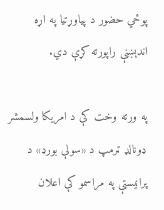پوځي حضور د پیاوړتیا په اړه اندېښنې راپورته کړې دي.

په ورته وخت کې د امریکا ولسمشر ډونالډ ټرمپ د «سولې بورډ» د پرانیستې په مراسمو کې اعلان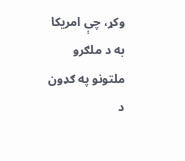وکړ، چې امریکا به د ملګرو ملتونو په ګډون د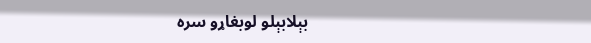بېلابېلو لوبغاړو سره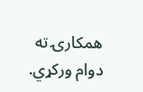همکارۍ ته دوام ورکړي.